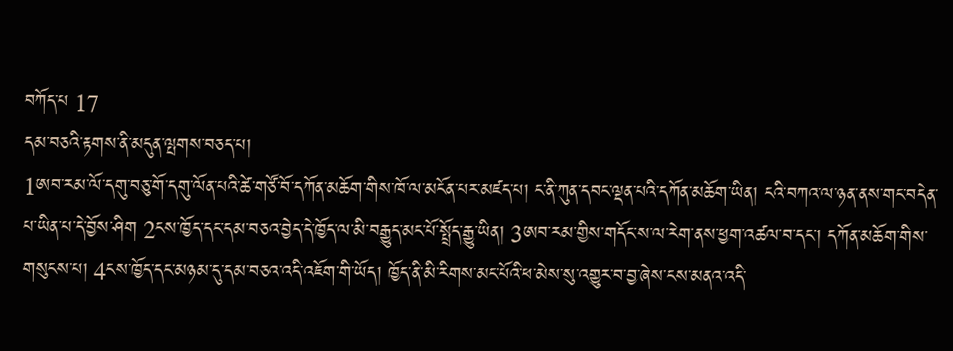བཀོད་པ 17
དམ་བཅའི་རྟགས་ནི་མདུན་ལྤགས་བཅད་པ།
1ཨབ་རམ་ལོ་དགུ་བཅུ་གོ་དགུ་ལོན་པའི་ཚེ་གཙོ་བོ་དཀོན་མཆོག་གིས་ཁོ་ལ་མངོན་པར་མཛད་པ། ང་ནི་ཀུན་དབང་ལྡན་པའི་དཀོན་མཆོག་ཡིན། ངའི་བཀའ་ལ་ཉན་ནས་གང་བདེན་པ་ཡིན་པ་དེ་བྱོས་ཤིག 2ངས་ཁྱོད་དང་དམ་བཅའ་བྱེད་དེ་ཁྱོད་ལ་མི་བརྒྱུད་མང་པོ་སྤྲོད་རྒྱུ་ཡིན། 3ཨབ་རམ་གྱིས་གདོང་ས་ལ་རེག་ནས་ཕྱག་འཚལ་བ་དང་། དཀོན་མཆོག་གིས་གསུངས་པ། 4ངས་ཁྱོད་དང་མཉམ་དུ་དམ་བཅའ་འདི་འཇོག་གི་ཡོད། ཁྱོད་ནི་མི་རིགས་མང་པོའི་ཕ་མེས་སུ་འགྱུར་བ་བྱ་ཞེས་ངས་མནའ་འདི་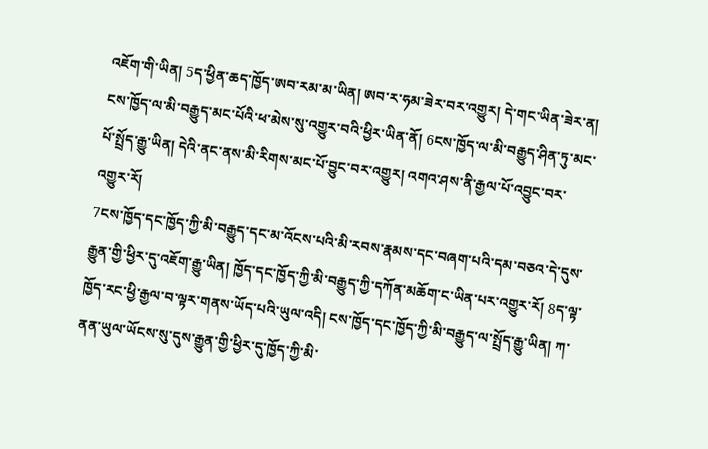འཇོག་གི་ཡིན། 5ད་ཕྱིན་ཆད་ཁྱོད་ཨབ་རམ་མ་ཡིན། ཨབ་ར་ཧམ་ཟེར་བར་འགྱུར། དེ་གང་ཡིན་ཟེར་ན། ངས་ཁྱོད་ལ་མི་བརྒྱུད་མང་པོའི་ཕ་མེས་སུ་འགྱུར་བའི་ཕྱིར་ཡིན་ནོ། 6ངས་ཁྱོད་ལ་མི་བརྒྱུད་ཤིན་ཏུ་མང་པོ་སྤྲོད་རྒྱུ་ཡིན། དེའི་ནང་ནས་མི་རིགས་མང་པོ་བྱུང་བར་འགྱུར། འགའ་ཤས་ནི་རྒྱལ་པོ་འབྱུང་བར་འགྱུར་རོ།
7ངས་ཁྱོད་དང་ཁྱོད་ཀྱི་མི་བརྒྱུད་དང་མ་འོངས་པའི་མི་རབས་རྣམས་དང་བཞག་པའི་དམ་བཅའ་དེ་དུས་རྒྱུན་གྱི་ཕྱིར་དུ་འཇོག་རྒྱུ་ཡིན། ཁྱོད་དང་ཁྱོད་ཀྱི་མི་བརྒྱུད་ཀྱི་དཀོན་མཆོག་ང་ཡིན་པར་འགྱུར་རོ། 8ད་ལྟ་ཁྱོད་རང་ཕྱི་རྒྱལ་བ་ལྟར་གནས་ཡོད་པའི་ཡུལ་འདི། ངས་ཁྱོད་དང་ཁྱོད་ཀྱི་མི་བརྒྱུད་ལ་སྤྲོད་རྒྱུ་ཡིན། ཀ་ནན་ཡུལ་ཡོངས་སུ་དུས་རྒྱུན་གྱི་ཕྱིར་དུ་ཁྱོད་ཀྱི་མི་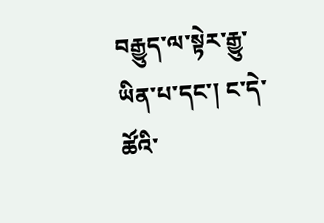བརྒྱུད་ལ་སྟེར་རྒྱུ་ཡིན་པ་དང་། ང་དེ་ཚོའི་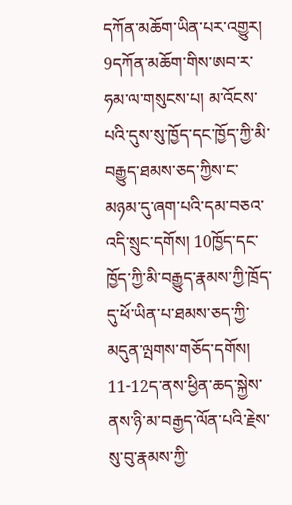དཀོན་མཆོག་ཡིན་པར་འགྱུར། 9དཀོན་མཆོག་གིས་ཨབ་ར་ཧམ་ལ་གསུངས་པ། མ་འོངས་པའི་དུས་སུ་ཁྱོད་དང་ཁྱོད་ཀྱི་མི་བརྒྱུད་ཐམས་ཅད་ཀྱིས་ང་མཉམ་དུ་ཞག་པའི་དམ་བཅའ་འདི་སྲུང་དགོས། 10ཁྱོད་དང་ཁྱོད་ཀྱི་མི་བརྒྱུད་རྣམས་ཀྱི་ཁྲོད་དུ་ཕོ་ཡིན་པ་ཐམས་ཅད་ཀྱི་མདུན་ལྤགས་གཅོད་དགོས། 11-12ད་ནས་ཕྱིན་ཆད་སྐྱེས་ནས་ཉི་མ་བརྒྱད་ལོན་པའི་རྗེས་སུ་བུ་རྣམས་ཀྱི་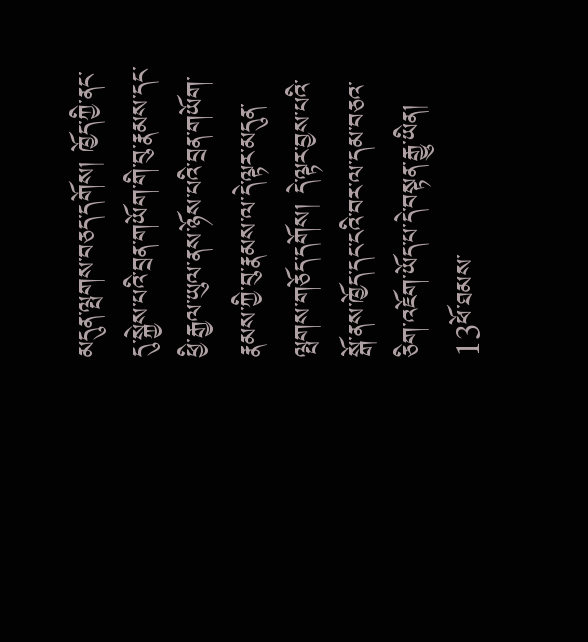མདུན་ལྤགས་བཅད་དགོས། ཁྱོད་ཀྱི་ནང་དུ་སྐྱེས་པའི་བྲན་གཡོག་གི་བུ་རྣམས་དང་ཕྱི་རྒྱལ་ཡུལ་ནས་ཉོས་པའི་བྲན་གཡོག་རྣམས་ཀྱི་བུ་རྣམས་ལ་དེ་ལྟར་མདུན་ལྤགས་གཅོད་དགོས། དེ་ལྟར་བྱས་པའི་སྒོ་ནས་ཁྱོད་དང་ངའི་བར་ལ་དམ་བཅའ་ཅིག་འཇོག་ཡོད་པ་དེ་བསྟན་རྒྱུ་ཡིན། 13ཕོ་ཐམས་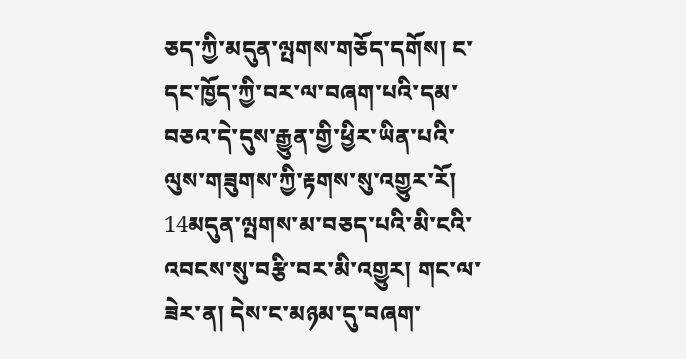ཅད་ཀྱི་མདུན་ལྤགས་གཅོད་དགོས། ང་དང་ཁྱོད་ཀྱི་བར་ལ་བཞག་པའི་དམ་བཅའ་དེ་དུས་རྒྱུན་གྱི་ཕྱིར་ཡིན་པའི་ལུས་གཟུགས་ཀྱི་རྟགས་སུ་འགྱུར་རོ། 14མདུན་ལྤགས་མ་བཅད་པའི་མི་ངའི་འབངས་སུ་བརྩི་བར་མི་འགྱུར། གང་ལ་ཟེར་ན། དེས་ང་མཉམ་དུ་བཞག་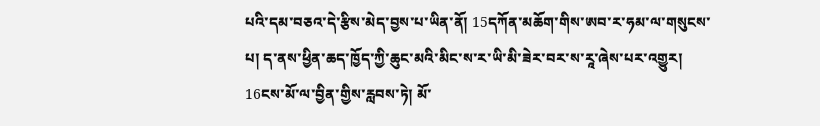པའི་དམ་བཅའ་དེ་རྩིས་མེད་བྱས་པ་ཡིན་ནོ། 15དཀོན་མཆོག་གིས་ཨབ་ར་ཧམ་ལ་གསུངས་པ། ད་ནས་ཕྱིན་ཆད་ཁྱོད་ཀྱི་ཆུང་མའི་མིང་ས་ར་ཡི་མི་ཟེར་བར་ས་རཱ་ཞེས་པར་འགྱུར། 16ངས་མོ་ལ་བྱིན་གྱིས་རླབས་ཏེ། མོ་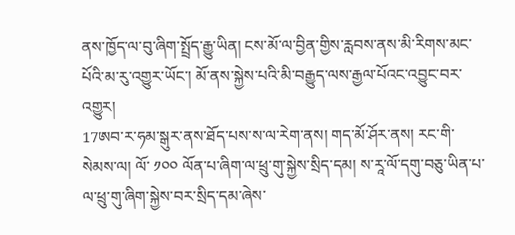ནས་ཁྱོད་ལ་བུ་ཞིག་སྤྲོད་རྒྱུ་ཡིན། ངས་མོ་ལ་བྱིན་གྱིས་རླབས་ནས་མི་རིགས་མང་པོའི་མ་རུ་འགྱུར་ཡོང་། མོ་ནས་སྐྱེས་པའི་མི་བརྒྱུད་ལས་རྒྱལ་པོའང་འབྱུང་བར་འགྱུར།
17ཨབ་ར་ཧམ་སྒུར་ནས་ཐོད་པས་ས་ལ་རེག་ནས། གད་མོ་ཤོར་ནས། རང་གི་སེམས་ལ། ལོ་ ༡༠༠ ལོན་པ་ཞིག་ལ་ཕྲུ་གུ་སྐྱེས་སྲིད་དམ། ས་རཱ་ལོ་དགུ་བཅུ་ཡིན་པ་ལ་ཕྲུ་གུ་ཞིག་སྐྱེས་བར་སྲིད་དམ་ཞེས་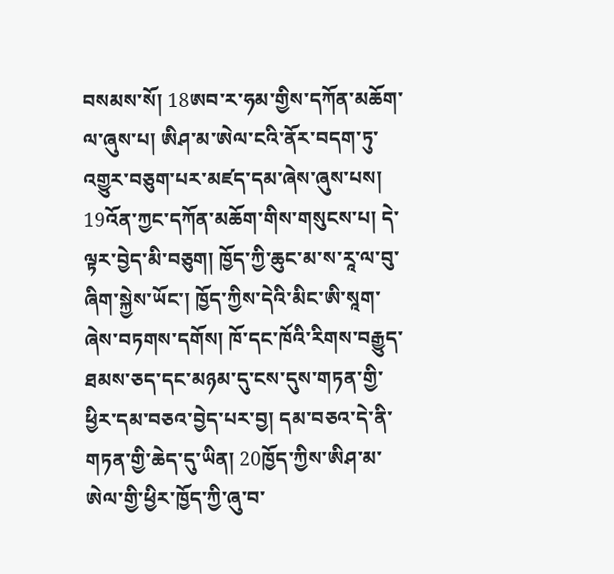བསམས་སོ། 18ཨབ་ར་ཧམ་གྱིས་དཀོན་མཆོག་ལ་ཞུས་པ། ཨིཤ་མ་ཨེལ་ངའི་ནོར་བདག་ཏུ་འགྱུར་བཅུག་པར་མཛད་དམ་ཞེས་ཞུས་པས།
19འོན་ཀྱང་དཀོན་མཆོག་གིས་གསུངས་པ། དེ་ལྟར་བྱེད་མི་བཅུག། ཁྱོད་ཀྱི་ཆུང་མ་ས་རཱ་ལ་བུ་ཞིག་སྐྱེས་ཡོང་། ཁྱོད་ཀྱིས་དེའི་མིང་ཨི་སཱག་ཞེས་བཏགས་དགོས། ཁོ་དང་ཁོའི་རིགས་བརྒྱུད་ཐམས་ཅད་དང་མཉམ་དུ་ངས་དུས་གཏན་གྱི་ཕྱིར་དམ་བཅའ་བྱེད་པར་བྱ། དམ་བཅའ་དེ་ནི་གཏན་གྱི་ཆེད་དུ་ཡིན། 20ཁྱོད་ཀྱིས་ཨིཤ་མ་ཨེལ་གྱི་ཕྱིར་ཁྱོད་ཀྱི་ཞུ་བ་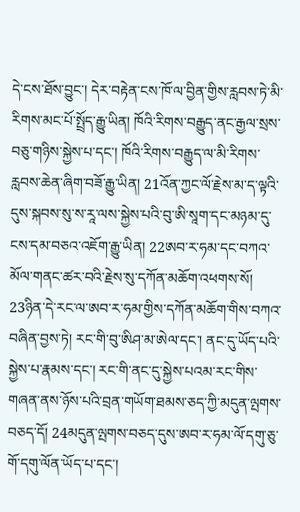དེ་ངས་ཐོས་བྱུང་། དེར་བརྟེན་ངས་ཁོ་ལ་བྱིན་གྱིས་རླབས་ཏེ་མི་རིགས་མང་པོ་སྤྲོད་རྒྱུ་ཡིན། ཁོའི་རིགས་བརྒྱུད་ནང་རྒྱལ་སྲས་བཅུ་གཉིས་སྐྱེས་པ་དང་། ཁོའི་རིགས་བརྒྱུད་ལ་མི་རིགས་རླབས་ཆེན་ཞིག་བཟོ་རྒྱུ་ཡིན། 21འོན་ཀྱང་ལོ་རྗེས་མ་ད་ལྟའི་དུས་སྐབས་སུ་ས་རཱ་ལས་སྐྱེས་པའི་བུ་ཨི་སཱག་དང་མཉམ་དུ་ངས་དམ་བཅའ་འཇོག་རྒྱུ་ཡིན། 22ཨབ་ར་ཧམ་དང་བཀའ་མོལ་གནང་ཚར་བའི་རྗེས་སུ་དཀོན་མཆོག་འཕགས་སོ།
23ཉིན་དེ་རང་ལ་ཨབ་ར་ཧམ་གྱིས་དཀོན་མཆོག་གིས་བཀའ་བཞིན་བྱས་ཏེ། རང་གི་བུ་ཨིཤ་མ་ཨེལ་དང་། ནང་དུ་ཡོད་པའི་སྐྱེས་པ་རྣམས་དང་། རང་གི་ནང་དུ་སྐྱེས་པའམ་རང་གིས་གཞན་ནས་ཉོས་པའི་བྲན་གཡོག་ཐམས་ཅད་ཀྱི་མདུན་ལྤགས་བཅད་དོ། 24མདུན་ལྤགས་བཅད་དུས་ཨབ་ར་ཧམ་ལོ་དགུ་ཅུ་གོ་དགུ་ལོན་ཡོད་པ་དང་།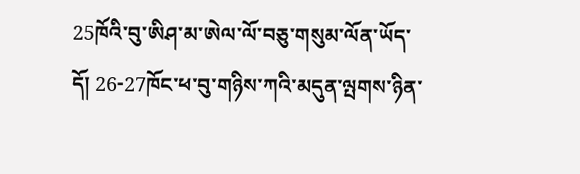25ཁོའི་བུ་ཨིཤ་མ་ཨེལ་ལོ་བཅུ་གསུམ་ལོན་ཡོད་དོ། 26-27ཁོང་ཕ་བུ་གཉིས་ཀའི་མདུན་ལྤགས་ཉིན་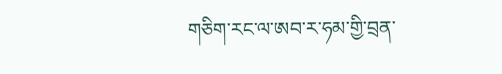གཅིག་རང་ལ་ཨབ་ར་ཧམ་གྱི་བྲན་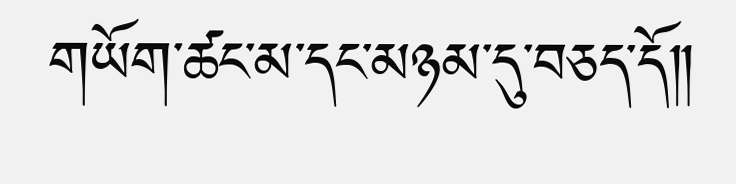གཡོག་ཚང་མ་དང་མཉམ་དུ་བཅད་དོ༎